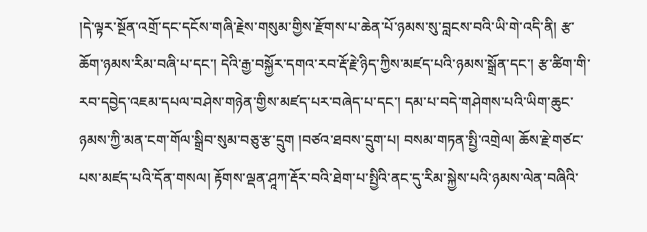།དེ་ལྟར་སྔོན་འགྲོ་དང་དངོས་གཞི་རྗེས་གསུམ་གྱིས་རྫོགས་པ་ཆེན་པོ་ཉམས་སུ་བླངས་བའི་ཡི་གེ་འདི་ནི། རྩ་ཆོག་ཉམས་རིམ་བཞི་པ་དང་། དེའི་རྒྱ་བསྐྱོར་དགའ་རབ་རྡོ་རྗེ་ཉིད་ཀྱིས་མཛད་པའི་ཉམས་སྒྲོན་དང་། རྩ་ཚིག་གི་རབ་དབྱེད་འཇམ་དཔལ་བཤེས་གཉེན་གྱིས་མཛད་པར་བཞེད་པ་དང་། དམ་པ་བདེ་གཤེགས་པའི་ཡིག་ཆུང་ཉམས་ཀྱི་མན་ངག་གོལ་སྒྲིབ་སུམ་བཅུ་རྩ་དྲུག །བཙའ་ཐབས་དྲུག་པ། བསམ་གཏན་སྤྱི་འགྲེལ། ཆོས་རྗེ་གཙང་པས་མཛད་པའི་དོན་གསལ། རྟོགས་ལྡན་ཤཱཀ་རྡོར་བའི་ཐེག་པ་སྤྱིའི་ནང་དུ་རིམ་སྐྱེས་པའི་ཉམས་ལེན་བཞིའི་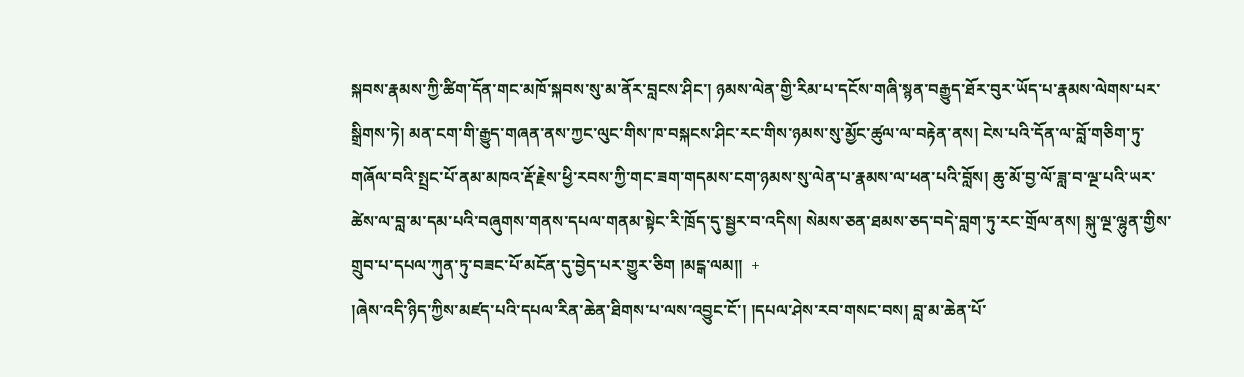སྐབས་རྣམས་ཀྱི་ཚིག་དོན་གང་མཁོ་སྐབས་སུ་མ་ནོར་བླངས་ཤིང་། ཉམས་ལེན་གྱི་རིམ་པ་དངོས་གཞི་སྙན་བརྒྱུད་ཐོར་བུར་ཡོད་པ་རྣམས་ལེགས་པར་སྒྲིགས་ཏེ། མན་ངག་གི་རྒྱུད་གཞན་ནས་ཀྱང་ལུང་གིས་ཁ་བསྐངས་ཤིང་རང་གིས་ཉམས་སུ་མྱོང་ཚུལ་ལ་བརྟེན་ནས། ངེས་པའི་དོན་ལ་བློ་གཅིག་ཏུ་གཞོལ་བའི་སྤྲང་པོ་ནམ་མཁའ་རྡོ་རྗེས་ཕྱི་རབས་ཀྱི་གང་ཟག་གདམས་ངག་ཉམས་སུ་ལེན་པ་རྣམས་ལ་ཕན་པའི་བློས། ཆུ་མོ་བྱ་ལོ་ཟླ་བ་ལྔ་པའི་ཡར་ཚེས་ལ་བླ་མ་དམ་པའི་བཞུགས་གནས་དཔལ་གནམ་སྟེང་རི་ཁྲོད་དུ་སྦྱར་བ་འདིས། སེམས་ཅན་ཐམས་ཅད་བདེ་བླག་ཏུ་རང་གྲོལ་ནས། སྐུ་ལྔ་ལྷུན་གྱིས་གྲུབ་པ་དཔལ་ཀུན་ཏུ་བཟང་པོ་མངོན་དུ་བྱེད་པར་གྱུར་ཅིག །མངྒ་ལམ༎  +
།ཞེས་འདི་ཉིད་ཀྱིས་མཛད་པའི་དཔལ་རིན་ཆེན་ཐིགས་པ་ལས་འབྱུང་ངོ་། །དཔལ་ཤེས་རབ་གསང་བས། བླ་མ་ཆེན་པོ་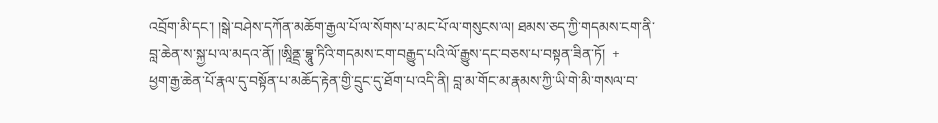འབྲོག་མི་དང་། །སྒེ་བཤེས་དཀོན་མཆོག་རྒྱལ་པོ་ལ་སོགས་པ་མང་པོ་ལ་གསུངས་ལ། ཐམས་ཅད་ཀྱི་གདམས་ངག་ནི་བླ་ཆེན་ས་སྐྱ་པ་ལ་མདའ་ནོ། །ཨཱིནྡྲ་བྷཱུ་ཏིའི་གདམས་ངག་བརྒྱུད་པའི་ལོ་རྒྱུས་དང་བཅས་པ་བསྟན་ཟིན་ཏོ།  +
ཕྱག་རྒྱ་ཆེན་པོ་རྣལ་དུ་བསྟོན་པ་མཆོད་རྟེན་གྱི་དྲུང་དུ་ཐོག་པ་འདི་ནི། བླ་མ་གོང་མ་རྣམས་ཀྱི་ཡི་གེ་མི་གསལ་བ་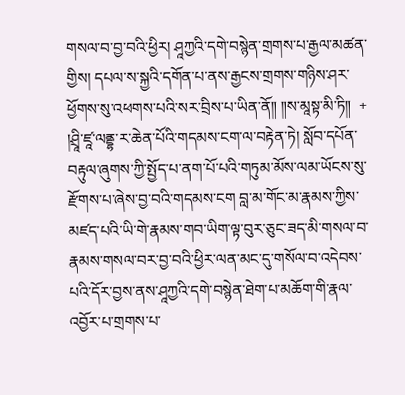གསལ་བ་བྱ་བའི་ཕྱིར། ཤཱཀྱའི་དགེ་བསྙེན་གྲགས་པ་རྒྱལ་མཚན་གྱིས། དཔལ་ས་སྐྱའི་དགོན་པ་ནས་རྒྱངས་གྲགས་གཉིས་ཤར་ཕྱོགས་སུ་འཕགས་པའི་སར་བྲིས་པ་ཡིན་ནོ༎ ༎ས་མཱསྟ་མི་ཏི༎  +
།ཤྲཱི་ཛཱ་ལནྡྷ་ར་ཆེན་པོའི་གདམས་ངག་ལ་བརྟེན་ཏེ། སློབ་དཔོན་བརྟུལ་ཞུགས་ཀྱི་སྤྱོད་པ་ནག་པོ་པའི་གཏུམ་མོས་ལམ་ཡོངས་སུ་རྫོགས་པ་ཞེས་བྱ་བའི་གདམས་ངག བླ་མ་གོང་མ་རྣམས་ཀྱིས་མཛད་པའི་ཡི་གེ་རྣམས་གབ་ཡིག་ལྟ་བུར་ཅུང་ཟད་མི་གསལ་བ་རྣམས་གསལ་བར་བྱ་བའི་ཕྱིར་ལན་མང་དུ་གསོལ་བ་འདེབས་པའི་དོར་བྱས་ནས་ཤཱཀྱའི་དགེ་བསྙེན་ཐེག་པ་མཆོག་གི་རྣལ་འབྱོར་པ་གྲགས་པ་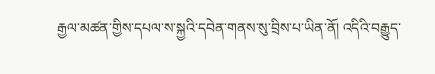རྒྱལ་མཚན་གྱིས་དཔལ་ས་སྐྱའི་དབེན་གནས་སུ་བྲིས་པ་ཡིན་ནོ། འདིའི་བརྒྱུད་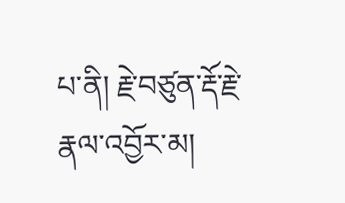པ་ནི། རྗེ་བཙུན་རྡོ་རྗེ་རྣལ་འབྱོར་མ།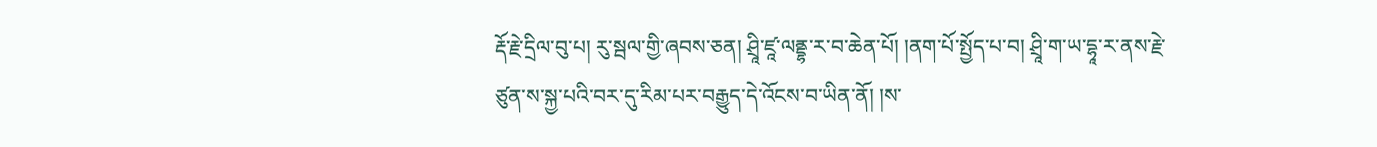རྡོ་རྗེ་དྲིལ་བུ་པ། རུ་སྦལ་གྱི་ཞབས་ཅན། ཤྲཱི་ཛཱ་ལནྡྷ་ར་བ་ཆེན་པོ། །ནག་པོ་སྤྱོད་པ་བ། ཤྲཱི་ག་ཡ་དྷཱ་ར་ནས་རྗེ་ཙུན་ས་སྐྱ་པའི་བར་དུ་རིམ་པར་བརྒྱུད་དེ་འོངས་བ་ཡིན་ནོ། །ས་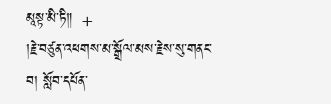མཱསྟ་མི་ཏི༎  +
།རྗེ་བཙུན་འཕགས་མ་སྒྲོལ་མས་རྗེས་སུ་གནང་བ། སློབ་དཔོན་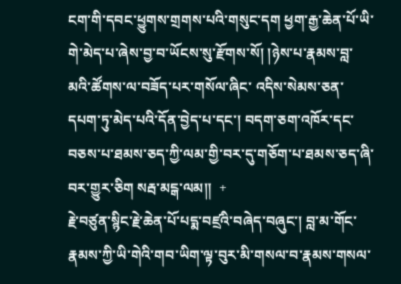ངག་གི་དབང་ཕྱུགས་གྲགས་པའི་གསུང་དག ཕྱག་རྒྱ་ཆེན་པོ་ཡི་གེ་མེད་པ་ཞེས་བྱ་བ་ཡོངས་སུ་རྫོགས་སོ། །ཉེས་པ་རྣམས་བླ་མའི་ཚོགས་ལ་བཟོད་པར་གསོལ་ཞིང་ འདིས་སེམས་ཅན་དཔག་ཏུ་མེད་པའི་དོན་བྱེད་པ་དང་། བདག་ཅག་འཁོར་དང་བཅས་པ་ཐམས་ཅད་ཀྱི་ལམ་གྱི་བར་དུ་གཅོག་པ་ཐམས་ཅད་ཞི་བར་གྱུར་ཅིག སརྦ་མངྒ་ལམ༎  +
རྗེ་བཙུན་སྙིང་རྗེ་ཆེན་པོ་པདྨ་བཛྲའི་བཞེད་བཞུང་། བླ་མ་གོང་རྣམས་ཀྱི་ཡི་གེའི་གབ་ཡིག་ལྟ་བུར་མི་གསལ་བ་རྣམས་གསལ་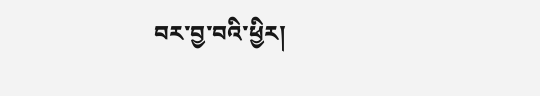བར་བྱ་བའི་ཕྱིར།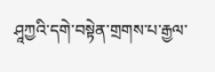ཤཱཀྱའི་དགེ་བསྟེན་གྲགས་པ་རྒྱལ་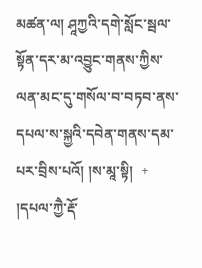མཚན་ལ། ཤཱཀྱའི་དགེ་སློང་སྦལ་སྟོན་དར་མ་འབྱུང་གནས་ཀྱིས་ལན་མང་དུ་གསོལ་བ་བཏབ་ནས་དཔལ་ས་སྐྱའི་དབེན་གནས་དམ་པར་བྲིས་པའོ། །ས་མཱ་སྟི།  +
།དཔལ་ཀྱཻ་རྡོ་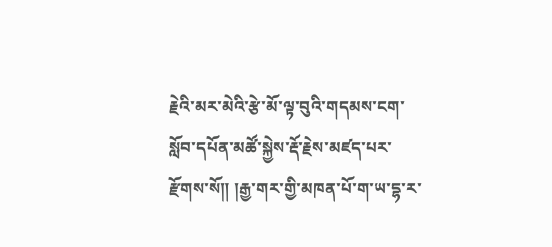རྗེའི་མར་མེའི་རྩེ་མོ་ལྟ་བུའི་གདམས་ངག་སློབ་དཔོན་མཚོ་སྐྱེས་རྡོ་རྗེས་མཛད་པར་རྫོགས་སོ༎ །རྒྱ་གར་གྱི་མཁན་པོ་ག་ཡ་དྷ་ར་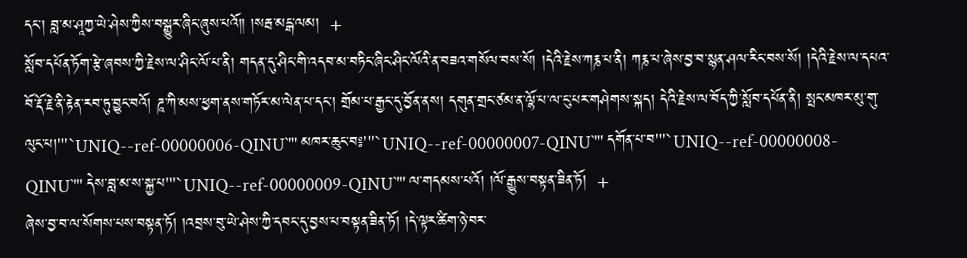དང་། བླ་མ་ཤཱཀྱ་ཡེ་ཤེས་ཀྱིས་བསྒྱུར་ཞིང་ཞུས་པའོ༎ །སརྦ་མངྒ་ལམ།  +
སློབ་དཔོན་ཏོག་རྩེ་ཞབས་ཀྱི་རྗེས་ལ་ཤིང་ལོ་པ་ནི། གདན་དུ་ཤིང་གི་འདབ་མ་བཏིང་ཞིང་ཤིང་ལོའི་ན་བཟའ་གསོལ་བས་སོ། །དེའི་རྗེས་ཀརྞ་པ་ནི། ཀརྞ་པ་ཞེས་བྱ་བ་སྙན་ཤལ་རིང་བས་སོ། །དེའི་རྗེས་ལ་དཔའ་བོ་རྡོ་རྗེ་ནི་རྟེན་རབ་ཏུ་བྱུང་བའོ། ཌཱ་ཀི་མས་ཕྱག་ནས་གཏོར་མ་ལེན་པ་དང་། གྲོམ་པ་རྒྱང་དུ་བྱོན་ནས། དགུན་གྲང་ཙམ་ན་ལྷོ་པ་ལ་ངུ་པར་གཤེགས་སྐད། དེའི་རྗེས་ལ་བོད་ཀྱི་སློབ་དཔོན་ནི། སྤང་མཁར་མུ་གུ་ལུང་པ།'"`UNIQ--ref-00000006-QINU`"' མཁར་ཆུང་བ༔'"`UNIQ--ref-00000007-QINU`"' དགོན་པ་བ'"`UNIQ--ref-00000008-QINU`"' དེས་བླ་མ་ས་སྐྱ་པ'"`UNIQ--ref-00000009-QINU`"' ལ་གདམས་པའོ། །ལོ་རྒྱུས་བསྟན་ཟིན་ཏོ།  +
ཞེས་བྱ་བ་ལ་སོགས་པས་བསྟན་ཏོ། །འབྲས་བུ་ཡེ་ཤེས་ཀྱི་དབང་དུ་བྱས་པ་བསྟན་ཟིན་ཏོ། །དེ་ལྟར་ཚིག་ཉེ་བར་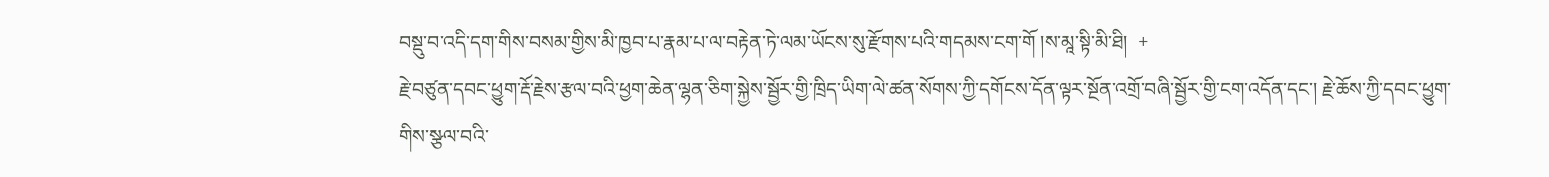བསྡུ་བ་འདི་དག་གིས་བསམ་གྱིས་མི་ཁྱབ་པ་རྣམ་པ་ལ་བརྟེན་ཏེ་ལམ་ཡོངས་སུ་རྫོགས་པའི་གདམས་ངག་གོ །ས་མཱ་སྟི་མི་ཐི།  +
རྗེ་བཙུན་དབང་ཕྱུག་རྡོ་རྗེས་རྩལ་བའི་ཕྱག་ཆེན་ལྷན་ཅིག་སྐྱེས་སྦྱོར་གྱི་ཁྲིད་ཡིག་ལེ་ཚན་སོགས་ཀྱི་དགོངས་དོན་ལྟར་སྔོན་འགྲོ་བཞི་སྦྱོར་གྱི་ངག་འདོན་དང་། རྗེ་ཆོས་ཀྱི་དབང་ཕྱུག་གིས་སྩལ་བའི་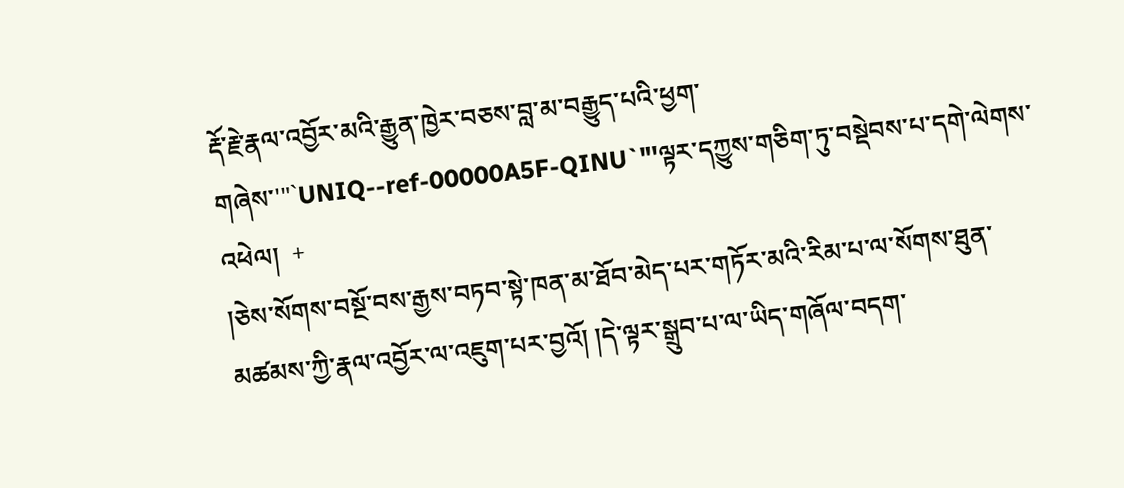རྡོ་རྗེ་རྣལ་འབྱོར་མའི་རྒྱུན་ཁྱེར་བཅས་བླ་མ་བརྒྱུད་པའི་ཕྱག་གཞེས་'"`UNIQ--ref-00000A5F-QINU`"'ལྟར་དཀྱུས་གཅིག་ཏུ་བསྡེབས་པ་དགེ་ལེགས་འཕེལ།  +
།ཅེས་སོགས་བསྔོ་བས་རྒྱས་བཏབ་སྟེ་ཁན་མ་ཐོབ་མེད་པར་གཏོར་མའི་རིམ་པ་ལ་སོགས་ཐུན་མཚམས་ཀྱི་རྣལ་འབྱོར་ལ་འཇུག་པར་བྱའོ། །དེ་ལྟར་སྒྲུབ་པ་ལ་ཡིད་གཞོལ་བདག་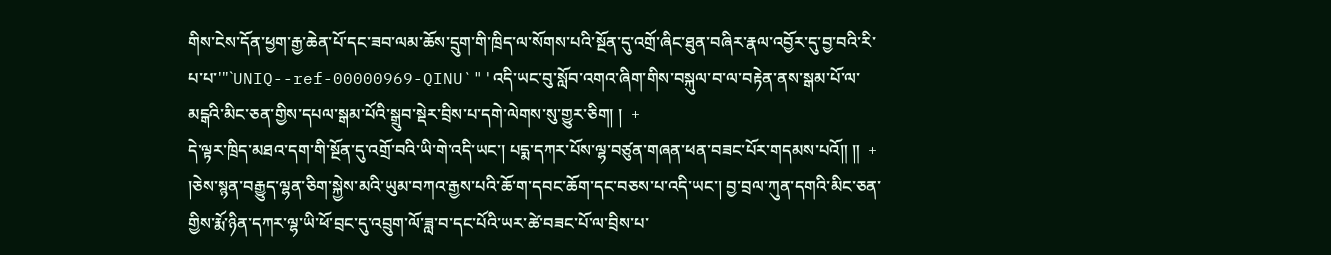གིས་ངེས་དོན་ཕྱག་རྒྱ་ཆེན་པོ་དང་ཟབ་ལམ་ཆོས་དྲུག་གི་ཁྲིད་ལ་སོགས་པའི་སྔོན་དུ་འགྲོ་ཞིང་ཐུན་བཞིར་རྣལ་འབྱོར་དུ་བྱ་བའི་རི་པ་པ་'"`UNIQ--ref-00000969-QINU`"'འདི་ཡང་བུ་སློབ་འགའ་ཞིག་གིས་བསྐུལ་བ་ལ་བརྟེན་ནས་སྒམ་པོ་ལ་མངྒའི་མིང་ཅན་གྱིས་དཔལ་སྒམ་པོའི་སྒྲུབ་སྡེར་བྲིས་པ་དགེ་ལེགས་སུ་གྱུར་ཅིག། །  +
དེ་ལྟར་ཁྲིད་མཐའ་དག་གི་སྔོན་དུ་འགྲོ་བའི་ཡི་གེ་འདི་ཡང་། པདྨ་དཀར་པོས་ལྷ་བཙུན་གཞན་ཕན་བཟང་པོར་གདམས་པའོ༎ ༎  +
།ཅེས་སྙན་བརྒྱུད་ལྷན་ཅིག་སྐྱེས་མའི་ཡུམ་བཀའ་རྒྱས་པའི་ཆོ་ག་དབང་ཆོག་དང་བཅས་པ་འདི་ཡང་། བྱ་བྲལ་ཀུན་དགའི་མིང་ཅན་གྱིས་རྨོ་ཉིན་དཀར་ལྷ་ཡི་ཕོ་བྲང་དུ་འབྲུག་ལོ་ཟླ་བ་དང་པོའི་ཡར་ཚེ་བཟང་པོ་ལ་བྲིས་པ་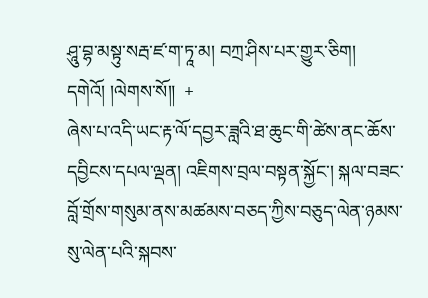ཤཱུ་བྷ་མསྟུ་སརྦ་ཛ་ག་ཏཱ་མ། བཀྲ་ཤིས་པར་གྱུར་ཅིག། དགེའོ། །ལེགས་སོ༎  +
ཞེས་པ་འདི་ཡང་རྟ་ལོ་དབྱར་ཟླའི་ཐ་ཆུང་གི་ཚེས་ནང་ཆོས་དབྱིངས་དཔལ་ལྡན། འཇིགས་བྲལ་བསྟན་སྐྱོང་། སྐལ་བཟང་བློ་གྲོས་གསུམ་ནས་མཚམས་བཅད་ཀྱིས་བཅུད་ལེན་ཉམས་སུ་ལེན་པའི་སྐབས་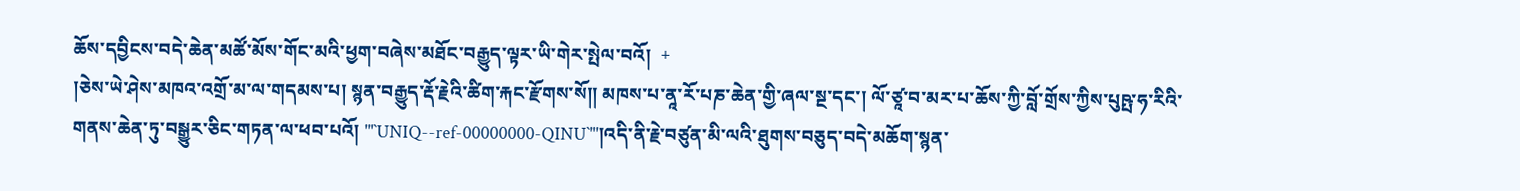ཆོས་དབྱིངས་བདེ་ཆེན་མཚོ་མོས་གོང་མའི་ཕྱག་བཞེས་མཐོང་བརྒྱུད་ལྟར་ཡི་གེར་སྤེལ་བའོ།  +
།ཅེས་ཡེ་ཤེས་མཁའ་འགྲོ་མ་ལ་གདམས་པ། སྙན་བརྒྱུད་རྡོ་རྗེའི་ཚིག་རྐང་རྫོགས་སོ༎ མཁས་པ་ནཱ་རོ་པཎ་ཆེན་གྱི་ཞལ་སྔ་དང་། ལོ་ཙཱ་བ་མར་པ་ཆོས་ཀྱི་བློ་གྲོས་ཀྱིས་པུཥྤ་ཧ་རིའི་གནས་ཆེན་ཏུ་བསྒྱུར་ཅིང་གཏན་ལ་ཕབ་པའོ། '"`UNIQ--ref-00000000-QINU`"'།འདི་ནི་རྗེ་བཙུན་མི་ལའི་ཐུགས་བཅུད་བདེ་མཆོག་སྙན་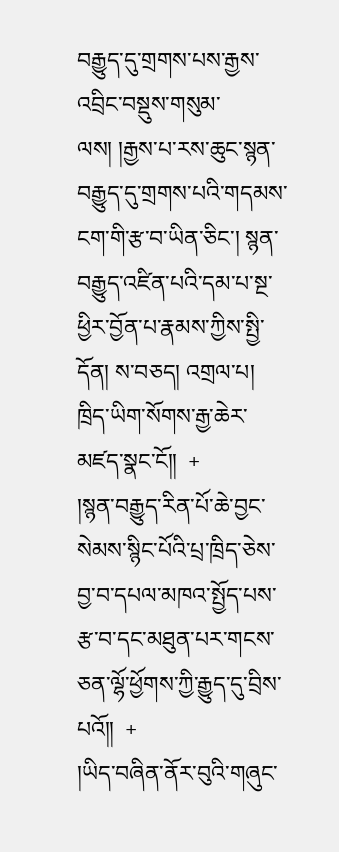བརྒྱུད་དུ་གྲགས་པས་རྒྱས་འབྲིང་བསྡུས་གསུམ་ལས། །རྒྱས་པ་རས་ཆུང་སྙན་བརྒྱུད་དུ་གྲགས་པའི་གདམས་ངག་གི་རྩ་བ་ཡིན་ཅིང་། སྙན་བརྒྱུད་འཛིན་པའི་དམ་པ་སྔ་ཕྱིར་བྱོན་པ་རྣམས་ཀྱིས་སྤྱི་དོན། ས་བཅད། འགྲལ་པ། ཁྲིད་ཡིག་སོགས་རྒྱ་ཆེར་མཛད་སྣང་ངོ༎  +
།སྙན་བརྒྱུད་རིན་པོ་ཆེ་བྱང་སེམས་སྙིང་པོའི་པྲ་ཁྲིད་ཅེས་བྱ་བ་དཔལ་མཁའ་སྤྱོད་པས་རྩ་བ་དང་མཐུན་པར་གངས་ཅན་ལྷོ་ཕྱོགས་ཀྱི་རྒྱུད་དུ་བྲིས་པའོ༎  +
།ཡིད་བཞིན་ནོར་བུའི་གཞུང་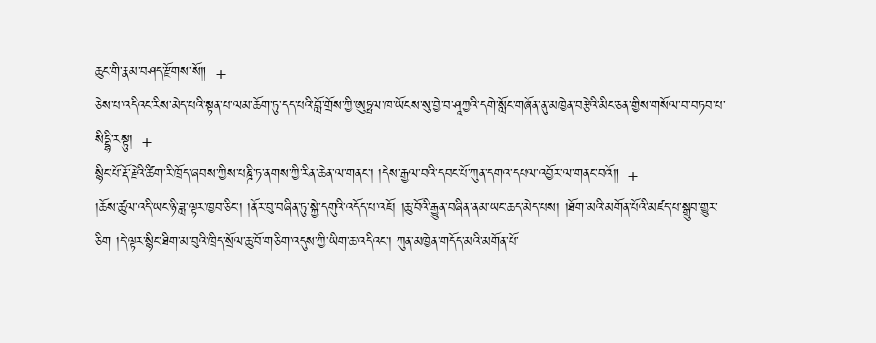ཆུང་གི་རྣམ་བཤད་རྫོགས་སོ༎  +
ཅེས་པ་འདིའང་རིས་མེད་པའི་སྟན་པ་ལམ་ཆོག་ཏུ་དད་པའི་བློ་གྲོས་ཀྱི་ཨུཏྤལ་ཁ་ཡོངས་སུ་བྱེ་བ་ཤཱཀྱའི་དགེ་སློང་གཞོན་ནུ་མཁྱེན་བརྩེའི་མིང་ཅན་གྱིས་གསོལ་བ་བཏབ་པ་སིདྡྷི་རསྟུ།  +
སྙིང་པོ་རྡོ་རྗེའི་ཚིག་རི་ཁྲོད་ཞབས་ཀྱིས་པཎྜི་ཏ་ནགས་ཀྱི་རིན་ཆེན་ལ་གནང་། །དེས་རྒྱལ་བའི་དབང་པོ་ཀུན་དགའ་དཔལ་འབྱོར་ལ་གནང་བའོ༎  +
།ཆོས་ཚུལ་འདི་ཡང་ཉི་ཟླ་ལྟར་ཁྱབ་ཅིང་། །ནོར་བུ་བཞིན་ཏུ་སྐྱེ་དགུའི་འདོད་པ་འཇོ། །ཆུ་བོའི་རྒྱུན་བཞིན་ནམ་ཡང་ཆད་མེད་པས། །ཐོག་མའི་མགོན་པོའི་མཛད་པ་སྒྲུབ་གྱུར་ཅིག །དེ་ལྟར་སྙིང་ཐིག་མ་བུའི་ཁྲིད་སྲོལ་ཆུ་བོ་གཅིག་འདུས་ཀྱི་ཡིག་ཆ་འདིའང་། ཀུན་མཁྱེན་གདོད་མའི་མགོན་པོ་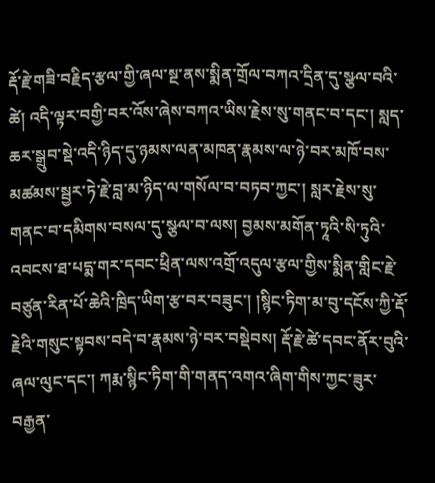རྡོ་རྗེ་གཟི་བརྗིད་རྩལ་གྱི་ཞལ་སྔ་ནས་སྨིན་གྲོལ་བཀའ་དྲིན་དུ་སྩལ་བའི་ཚེ། འདི་ལྟར་བགྱི་བར་འོས་ཞེས་བཀའ་ཡིས་རྗེས་སུ་གནང་བ་དང་། སླད་ཆར་སྒྲུབ་སྡེ་འདི་ཉིད་དུ་ཉམས་ལན་མཁན་རྣམས་ལ་ཉེ་བར་མཁོ་བས་མཚམས་སྦྱར་ཏེ་རྗེ་བླ་མ་ཉིད་ལ་གསོལ་བ་བཏབ་ཀྱང་། སླར་རྗེས་སུ་གནང་བ་དམིགས་བསལ་དུ་སྩལ་བ་ལས། བྱམས་མགོན་ཏཱའི་སི་ཏུའི་འབངས་ཐ་པདྨ་གར་དབང་ཕྲིན་ལས་འགྲོ་འདུལ་རྩལ་གྱིས་སྨིན་གླིང་རྗེ་བཙུན་རིན་པོ་ཆེའི་ཁྲིད་ཡིག་རྩ་བར་བཟུང་། །སྙིང་ཏིག་མ་བུ་དངོས་ཀྱི་རྡོ་རྗེའི་གསུང་སྟབས་བདེ་བ་རྣམས་ཉེ་བར་བསྡེབས། རྡོ་རྗེ་ཚེ་དབང་ནོར་བུའི་ཞལ་ལུང་དང་། ཀརྨ་སྙིང་ཏིག་གི་གནད་འགའ་ཞིག་གིས་ཀྱང་ཟུར་བརྒྱན་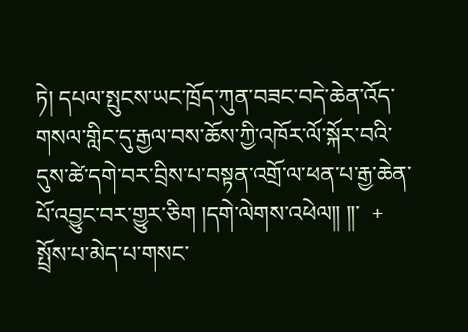ཏེ། དཔལ་སྤུངས་ཡང་ཁྲོད་ཀུན་བཟང་བདེ་ཆེན་འོད་གསལ་གླིང་དུ་རྒྱལ་བས་ཆོས་ཀྱི་འཁོར་ལོ་སྐོར་བའི་དུས་ཚེ་དགེ་བར་བྲིས་པ་བསྟན་འགྲོ་ལ་ཕན་པ་རྒྱ་ཆེན་པོ་འབྱུང་བར་གྱུར་ཅིག །དགེ་ལེགས་འཕེལ༎ ༎་  +
སྤྲོས་པ་མེད་པ་གསང་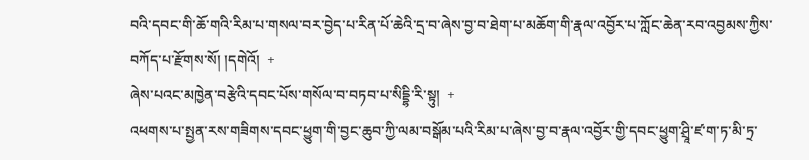བའི་དབང་གི་ཆོ་གའི་རིམ་པ་གསལ་བར་བྱེད་པ་རིན་པོ་ཆེའི་དྲ་བ་ཞེས་བྱ་བ་ཐེག་པ་མཆོག་གི་རྣལ་འབྱོར་པ་ཀློང་ཆེན་རབ་འབྱམས་ཀྱིས་བཀོད་པ་རྫོགས་སོ། །དགེའོ།  +
ཞེས་པའང་མཁྱེན་བརྩེའི་དབང་པོས་གསོལ་བ་བཏབ་པ་སིདྡྷི་རི་སྟུ།  +
འཕགས་པ་སྤྱན་རས་གཟིགས་དབང་ཕྱུག་གི་བྱང་ཆུབ་ཀྱི་ལམ་བསྒོམ་པའི་རིམ་པ་ཞེས་བྱ་བ་རྣལ་འབྱོར་གྱི་དབང་ཕྱུག་ཤྲཱི་ཛ་ག་ཏ་མི་ཏྲ་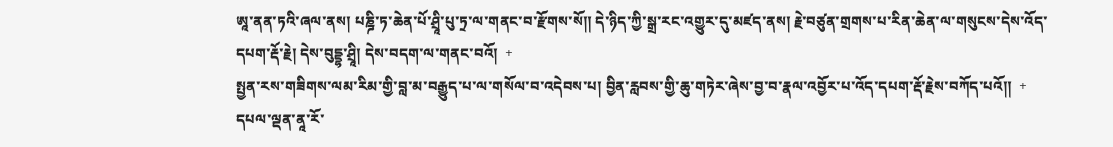ཨཱ་ནན་ཏའི་ཞལ་ནས། པཎྜི་ཏ་ཆེན་པོ་ཤྲཱི་པུ་ཏྲ་ལ་གནང་བ་རྫོགས་སོ༎ དེ་ཉིད་ཀྱི་སྒྲ་རང་འགྱུར་དུ་མཛད་ནས། རྗེ་བཙུན་གྲགས་པ་རིན་ཆེན་ལ་གསུངས་དེས་འོད་དཔག་རྡོ་རྗེ། དེས་བུདྡྷ་ཤྲཱི། དེས་བདག་ལ་གནང་བའོ།  +
སྤྱན་རས་གཟིགས་ལམ་རིམ་གྱི་བླ་མ་བརྒྱུད་པ་ལ་གསོལ་བ་འདེབས་པ། བྱིན་རླབས་གྱི་ཆུ་གཏེར་ཞེས་བྱ་བ་རྣལ་འབྱོར་པ་འོད་དཔག་རྡོ་རྗེས་བཀོད་པའོ༎  +
དཔལ་ལྡན་ནཱ་རོ་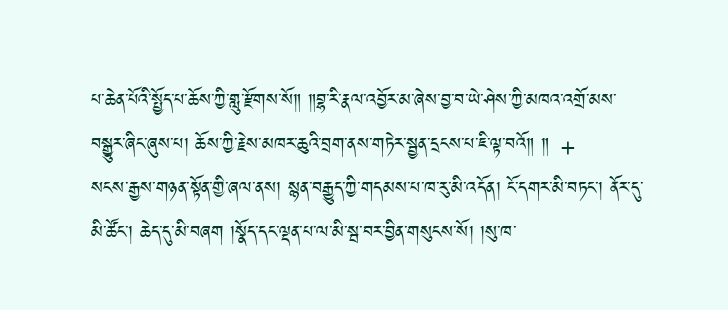པ་ཆེན་པོའི་སྤྱོད་པ་ཆོས་ཀྱི་གླུ་རྫོགས་སོ༎ ༎བྷ་རི་རྣལ་འབྱོར་མ་ཞེས་བྱ་བ་ཡེ་ཤེས་ཀྱི་མཁའ་འགྲོ་མས་བསྒྱུར་ཞིང་ཞུས་པ། ཆོས་ཀྱི་རྗེས་མཁར་ཆུའི་བྲག་ནས་གཏེར་སྦྱན་དྲངས་པ་ཇི་ལྟ་བའོ༎ ༎  +
སངས་རྒྱས་གཉན་སྟོན་གྱི་ཞལ་ནས། སྙན་བརྒྱུད་ཀྱི་གདམས་པ་ཁ་རུ་མི་འདོན། ངོ་དགར་མི་བཏང་། ནོར་དུ་མི་ཚོང་། ཆེད་དུ་མི་བཞག །སྣོད་དང་ལྡན་པ་ལ་མི་སྦ་བར་བྱིན་གསུངས་སོ། །སུ་ཁ་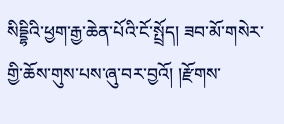སིདྡྷིའི་ཕྱག་རྒྱ་ཆེན་པོའི་ངོ་སྤྲོད། ཟབ་མོ་གསེར་གྱི་ཆོས་གུས་པས་ཞུ་བར་བྱའོ། །རྫོགས་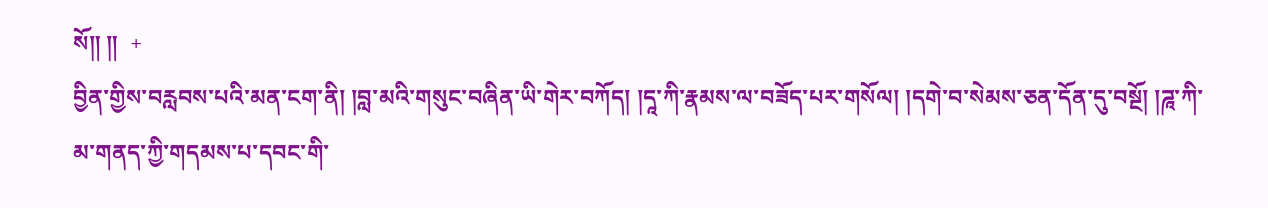སོ༎ ༎  +
བྱིན་གྱིས་བརླབས་པའི་མན་ངག་ནི། །བླ་མའི་གསུང་བཞིན་ཡི་གེར་བཀོད། །དཱ་ཀི་རྣམས་ལ་བཟོད་པར་གསོལ། །དགེ་བ་སེམས་ཅན་དོན་དུ་བསྔོ། །ཌཱ་ཀི་མ་གནད་ཀྱི་གདམས་པ་དབང་གི་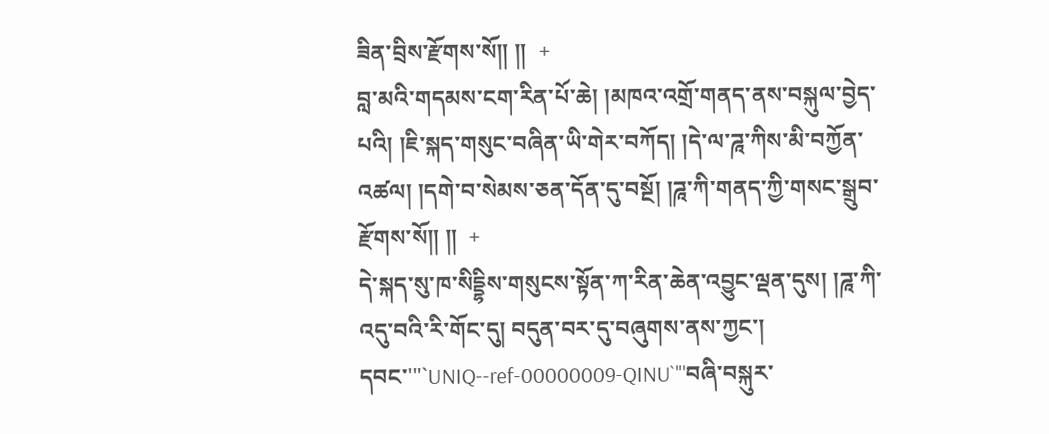ཟིན་བྲིས་རྫོགས་སོ༎ ༎  +
བླ་མའི་གདམས་ངག་རིན་པོ་ཆེ། །མཁའ་འགྲོ་གནད་ནས་བསྐུལ་བྱེད་པའི། །ཇི་སྐད་གསུང་བཞིན་ཡི་གེར་བཀོད། །དེ་ལ་ཌཱ་ཀིས་མི་བཀྱོན་འཚལ། །དགེ་བ་སེམས་ཅན་དོན་དུ་བསྔོ། །ཌཱ་ཀི་གནད་ཀྱི་གསང་སྒྲུབ་རྫོགས་སོ༎ ༎  +
དེ་སྐད་སུ་ཁ་སིདྡྷིས་གསུངས་སྟོན་ཀ་རིན་ཆེན་འབྱུང་ལྡན་དུས། །ཌཱ་ཀི་འདུ་བའི་རི་གོང་དུ། བདུན་བར་དུ་བཞུགས་ནས་ཀྱང་། དབང་'"`UNIQ--ref-00000009-QINU`"'བཞི་བསྐུར་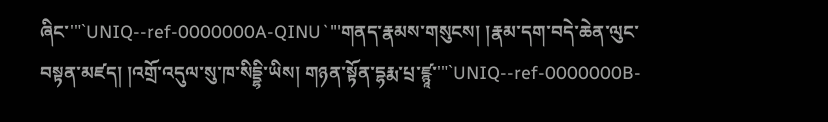ཞིང་'"`UNIQ--ref-0000000A-QINU`"'གནད་རྣམས་གསུངས། །རྣམ་དག་བདེ་ཆེན་ལུང་བསྟན་མཛད། །འགྲོ་འདུལ་སུ་ཁ་སིདྡྷི་ཡིས། གཉན་སྟོན་དྷརྨ་པྲ་ཛྙཱ་'"`UNIQ--ref-0000000B-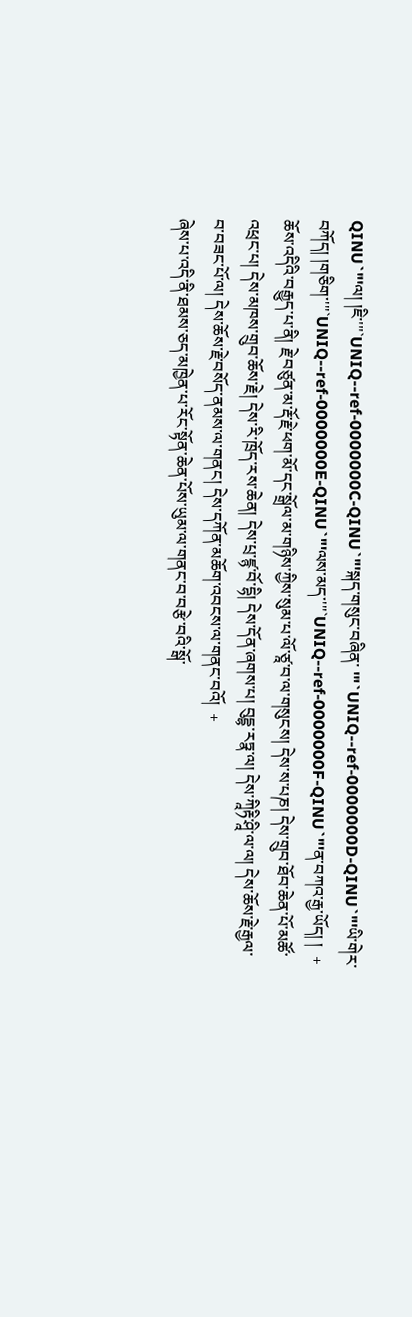QINU`"'ལ། །ཇི་'"`UNIQ--ref-0000000C-QINU`"'སྐད་གསུང་བཞིན་ '"`UNIQ--ref-0000000D-QINU`"'ཡི་གེར་བཀོད། །གཅིག་'"`UNIQ--ref-0000000E-QINU`"'ལས་མད་'"`UNIQ--ref-0000000F-QINU`"'ན་བཀའ་རྒྱ་ཡོད། །  +
ཆོས་འདིའི་བརྒྱུད་པ་ནི། རྗེ་བཙུན་མ་རྡོ་རྗེ་ཕག་མོ་དང་སྒྲོལ་མ་གཉིས་ཀྱིས་སུམ་པ་ལོ་ཙཱ་བ་ལ་གསུངས། དེས་ས་པཎ། དེས་གྲུབ་ཐོབ་ཆེན་པོ་མཚོ་འཕྲང་པ། དེས་མཁས་གྲུབ་ཆོས་རྗེ། དེས་རི་ཁྲོད་རས་ཆེན། དེས་པྲ་ཛྙ་བོ་དྷི། དེས་དོན་ཞགས་པ། བུདྡྷ་རཏྣ་ལ། དེས་ཀཱིརྟི་ཤཱི་ལ་ལ། དེས་ཆོས་རྗེ་རྒྱལ་བ་བཟང་པོ་ལ། དེས་ཆོས་རྗེ་བསོད་ནམས་ལ་གནང། དེས་དཀོན་མཆོག་འབངས་ལ་གནང་བའོ།  +
ཞེས་པ་འདི་ནི་ཐམས་ཅད་མཁྱེན་པ་རོང་སྟོན་ཆེན་པོས་ཡུམ་ལ་གནང་བ་བརྩེ་བའི་སྒོ་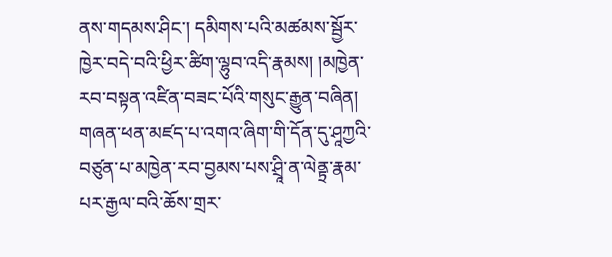ནས་གདམས་ཤིང་། དམིགས་པའི་མཚམས་སྦྱོར་ཁྱེར་བདེ་བའི་ཕྱིར་ཚིག་ལྷུབ་འདི་རྣམས། །མཁྱེན་རབ་བསྟན་འཛིན་བཟང་པོའི་གསུང་རྒྱུན་བཞིན། གཞན་ཕན་མཛད་པ་འགའ་ཞིག་གི་དོན་དུ་ཤཱཀྱའི་བཙུན་པ་མཁྱེན་རབ་བྱམས་པས་ཤྲཱི་ན་ལེནྟྲ་རྣམ་པར་རྒྱལ་བའི་ཆོས་གྲར་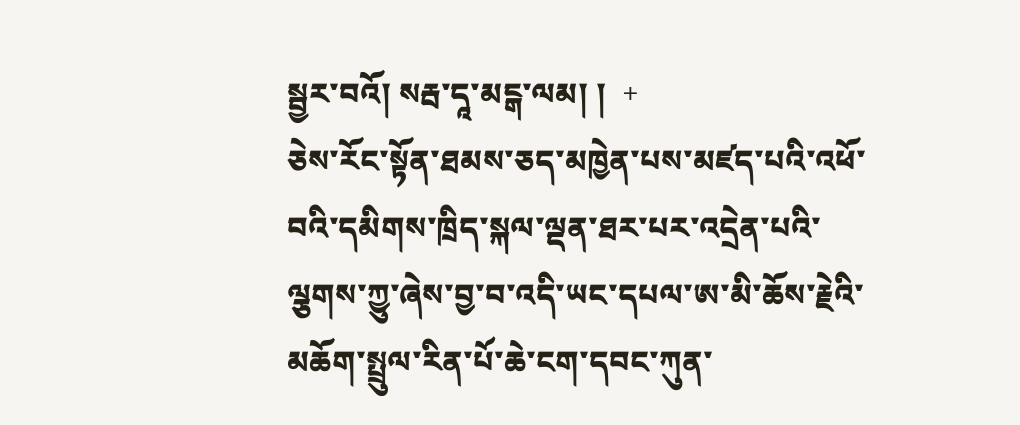སྦྱར་བའོ། སརྦ་དཱ་མངྒ་ལམ། །  +
ཅེས་རོང་སྟོན་ཐམས་ཅད་མཁྱེན་པས་མཛད་པའི་འཕོ་བའི་དམིགས་ཁྲིད་སྐལ་ལྡན་ཐར་པར་འདྲེན་པའི་ལྕགས་ཀྱུ་ཞེས་བྱ་བ་འདི་ཡང་དཔལ་ཨ་མི་ཆོས་རྗེའི་མཆོག་སྤྲུལ་རིན་པོ་ཆེ་ངག་དབང་ཀུན་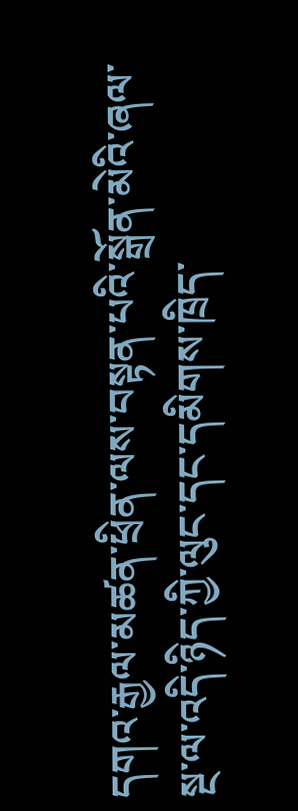དགའ་རྒྱལ་མཚན་ཕྲིན་ལས་བསྟན་པའི་སྒྲོན་མེའི་ཞལ་སྔ་ལ་འདི་ཉིད་ཀྱི་ལུང་དང་དམིགས་ཁྲིད་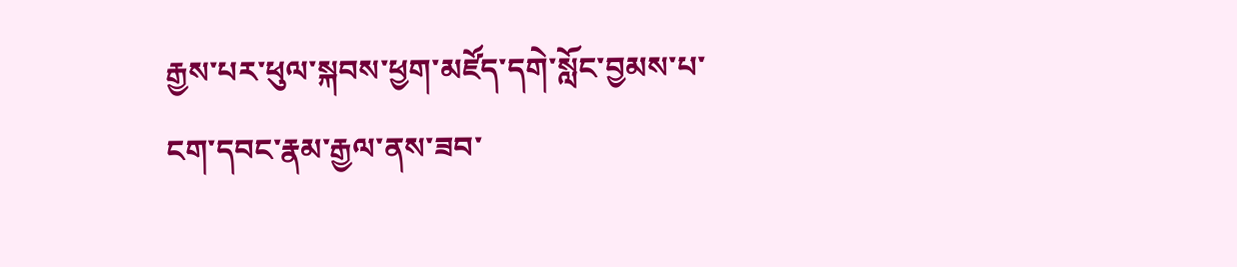རྒྱས་པར་ཕུལ་སྐབས་ཕྱག་མཛོད་དགེ་སློང་བྱམས་པ་ངག་དབང་རྣམ་རྒྱལ་ནས་ཟབ་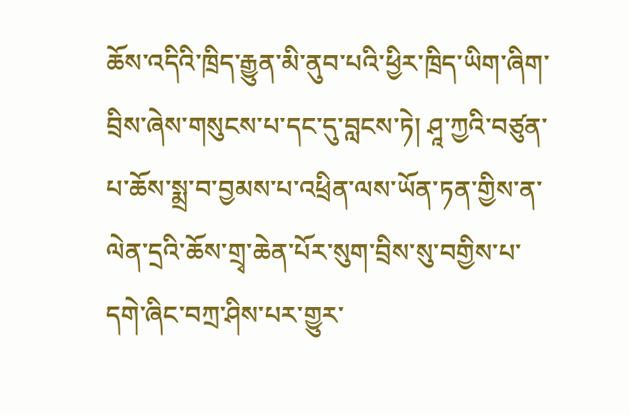ཆོས་འདིའི་ཁྲིད་རྒྱུན་མི་ནུབ་པའི་ཕྱིར་ཁྲིད་ཡིག་ཞིག་བྲིས་ཞེས་གསུངས་པ་དང་དུ་བླངས་ཏེ། ཤཱ་ཀྱའི་བཙུན་པ་ཆོས་སྨྲ་བ་བྱམས་པ་འཕྲིན་ལས་ཡོན་ཏན་གྱིས་ན་ལེན་དྲའི་ཆོས་གྲྭ་ཆེན་པོར་སུག་བྲིས་སུ་བགྱིས་པ་དགེ་ཞིང་བཀྲ་ཤིས་པར་གྱུར་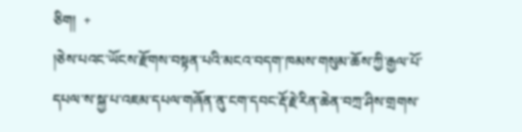ཅིག།  +
།ཅེས་པའང་ཡོངས་རྫོགས་བསྟན་པའི་མངའ་བདག་ཁམས་གསུམ་ཆོས་ཀྱི་རྒྱལ་པོ་དཔལ་ས་སྐྱ་པ་འཇམ་དཔལ་གཞོན་ནུ་ངག་དབང་རྡོ་རྗེ་རིན་ཆེན་བཀྲ་ཤིས་གྲགས་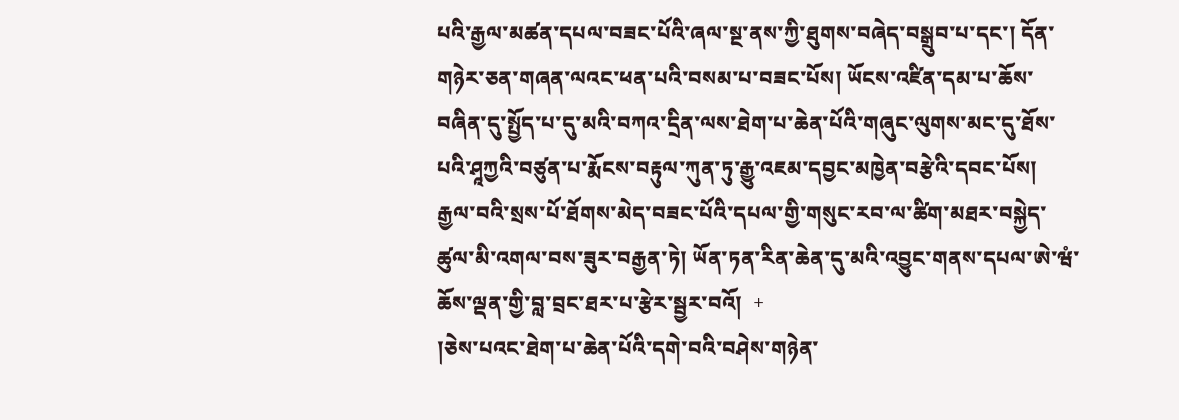པའི་རྒྱལ་མཚན་དཔལ་བཟང་པོའི་ཞལ་སྔ་ནས་ཀྱི་ཐུགས་བཞེད་བསྒྲུབ་པ་དང་། དོན་གཉེར་ཅན་གཞན་ལའང་ཕན་པའི་བསམ་པ་བཟང་པོས། ཡོངས་འཛིན་དམ་པ་ཆོས་བཞིན་དུ་སྤྱོད་པ་དུ་མའི་བཀའ་དྲིན་ལས་ཐེག་པ་ཆེན་པོའི་གཞུང་ལུགས་མང་དུ་ཐོས་པའི་ཤཱཀྱའི་བཙུན་པ་རྨོངས་བརྟུལ་ཀུན་ཏུ་རྒྱུ་འཇམ་དབྱང་མཁྱེན་བརྩེའི་དབང་པོས། རྒྱལ་བའི་སྲས་པོ་ཐོགས་མེད་བཟང་པོའི་དཔལ་གྱི་གསུང་རབ་ལ་ཚིག་མཐར་བསྐྱེད་ཚུལ་མི་འགལ་བས་ཟུར་བརྒྱན་ཏེ། ཡོན་ཏན་རིན་ཆེན་དུ་མའི་འབྱུང་གནས་དཔལ་ཨེ་ཝཾ་ཆོས་ལྡན་གྱི་བླ་བྲང་ཐར་པ་རྩེར་སྦྱར་བའོ།  +
།ཅེས་པའང་ཐེག་པ་ཆེན་པོའི་དགེ་བའི་བཤེས་གཉེན་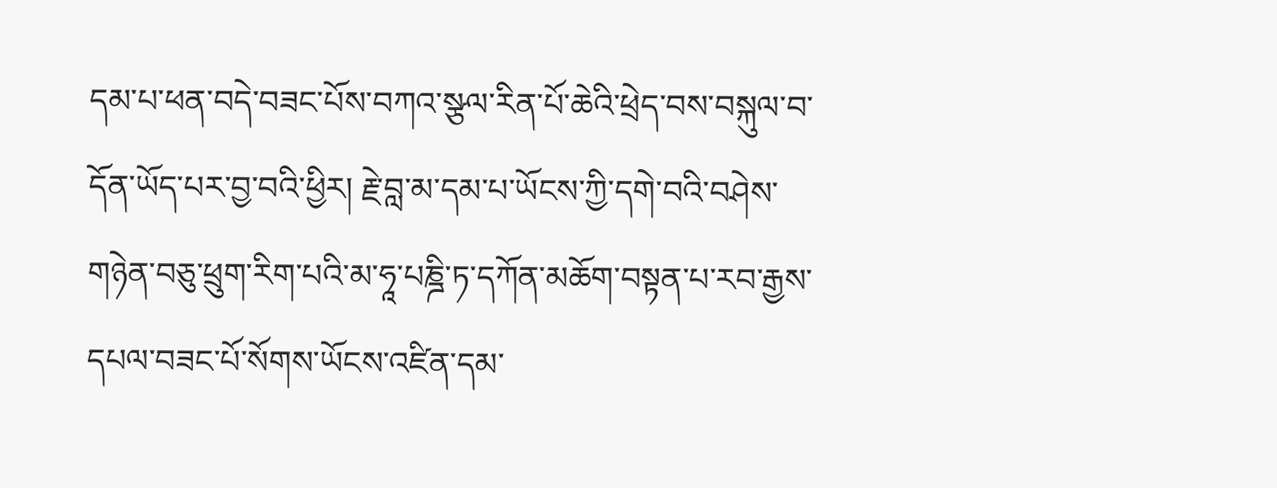དམ་པ་ཕན་བདེ་བཟང་པོས་བཀའ་སྩལ་རིན་པོ་ཆེའི་ཕྲེད་བས་བསྐུལ་བ་དོན་ཡོད་པར་བྱ་བའི་ཕྱིར། རྗེ་བླ་མ་དམ་པ་ཡོངས་ཀྱི་དགེ་བའི་བཤེས་གཉེན་བཅུ་ཕྲུག་རིག་པའི་མ་ཧཱ་པཎྜི་ཏ་དཀོན་མཆོག་བསྟན་པ་རབ་རྒྱས་དཔལ་བཟང་པོ་སོགས་ཡོངས་འཛིན་དམ་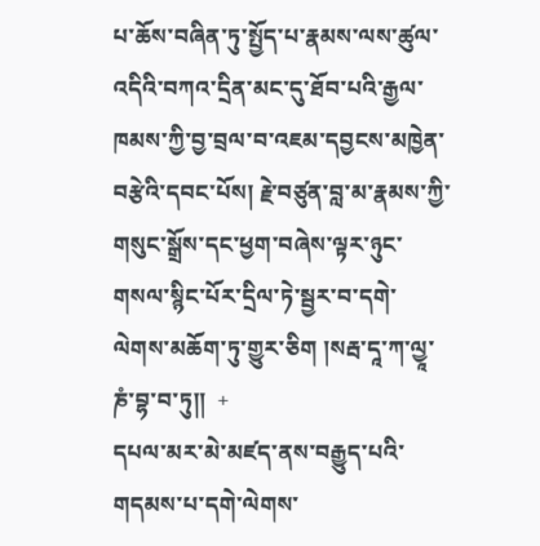པ་ཆོས་བཞིན་ཏུ་སྤྱོད་པ་རྣམས་ལས་ཚུལ་འདིའི་བཀའ་དྲིན་མང་དུ་ཐོབ་པའི་རྒྱལ་ཁམས་ཀྱི་བྱ་བྲལ་བ་འཇམ་དབྱངས་མཁྱེན་བརྩེའི་དབང་པོས། རྗེ་བཙུན་བླ་མ་རྣམས་ཀྱི་གསུང་སྒྲོས་དང་ཕྱག་བཞེས་ལྟར་ཉུང་གསལ་སྙིང་པོར་དྲིལ་ཏེ་སྦྱར་བ་དགེ་ལེགས་མཆོག་ཏུ་གྱུར་ཅིག །སརྦ་དཱ་ཀ་ལྱཱ་ཎཾ་བྷ་བ་ཏུ༎  +
དཔལ་མར་མེ་མཛད་ནས་བརྒྱུད་པའི་གདམས་པ་དགེ་ལེགས་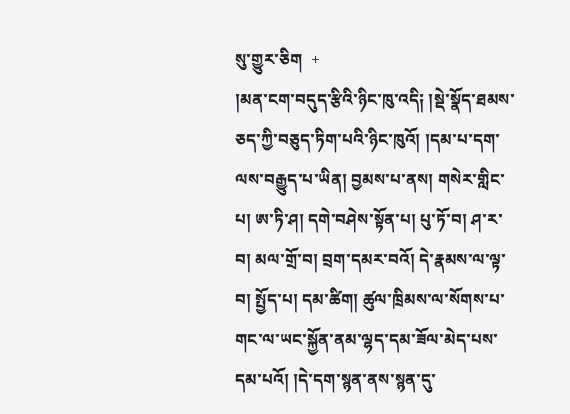སུ་གྱུར་ཅིག  +
།མན་ངག་བདུད་རྩིའི་ཉིང་ཁུ་འདི༏ །སྡེ་སྣོད་ཐམས་ཅད་ཀྱི་བཅུད་ཏིག་པའི་ཉིང་ཁུའོ། །དམ་པ་དག་ལས་བརྒྱུད་པ་ཡིན། བྱམས་པ་ནས། གསེར་གླིང་པ། ཨ་ཏི་ཤ། དགེ་བཤེས་སྟོན་པ། པུ་ཏོ་བ། ཤ་ར་བ། མལ་གྲོ་བ། བྲག་དམར་བའོ། དེ་རྣམས་ལ་ལྟ་བ། སྤྱོད་པ། དམ་ཚིག། ཚུལ་ཁྲིམས་ལ་སོགས་པ་གང་ལ་ཡང་སྐྱོན་ནམ་ལྷད་དམ་ཟོལ་མེད་པས་དམ་པའོ། །དེ་དག་སྙན་ནས་སྙན་དུ་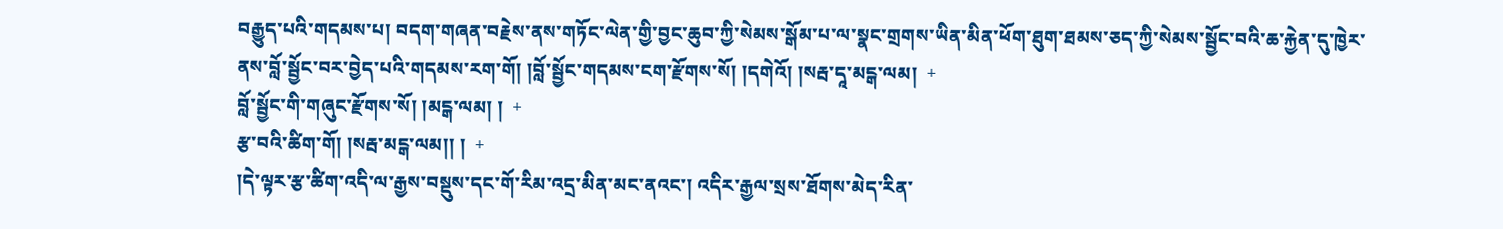བརྒྱུད་པའི་གདམས་པ། བདག་གཞན་བརྗེས་ནས་གཏོང་ལེན་གྱི་བྱང་ཆུབ་ཀྱི་སེམས་སྒོམ་པ་ལ་སྣང་གྲགས་ཡིན་མིན་ཕོག་ཐུག་ཐམས་ཅད་ཀྱི་སེམས་སྦྱོང་བའི་ཆ་རྐྱེན་དུ་ཁྱེར་ནས་བློ་སྦྱོང་བར་བྱེད་པའི་གདམས་རག་གོ། །བློ་སྦྱོང་གདམས་ངག་རྫོགས་སོ། །དགེའོ། །སརྦ་དཱ་མངྒ་ལམ།  +
བློ་སྦྱོང་གི་གཞུང་རྫོགས་སོ། །མངྒ་ལམ། །  +
རྩ་བའི་ཚིག་གོ། །སརྦ་མངྒ་ལམ།། །  +
།དེ་ལྟར་རྩ་ཚིག་འདི་ལ་རྒྱས་བསྡུས་དང་གོ་རིམ་འདྲ་མིན་མང་ནའང་། འདིར་རྒྱལ་སྲས་ཐོགས་མེད་རིན་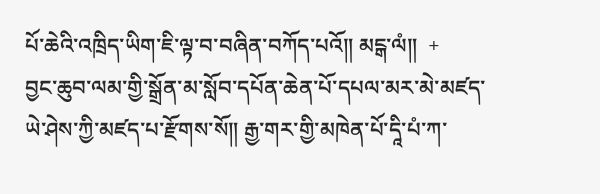པོ་ཆེའི་འཁྲིད་ཡིག་ཇི་ལྟ་བ་བཞིན་བཀོད་པའོ༎ མངྒ་ལཾ༎  +
བྱང་ཆུབ་ལམ་གྱི་སྒྲོན་མ་སློབ་དཔོན་ཆེན་པོ་དཔལ་མར་མེ་མཛད་ཡེ་ཤེས་ཀྱི་མཛད་པ་རྫོགས་སོ༎ རྒྱ་གར་གྱི་མཁེན་པོ་དཱི་པཾ་ཀ་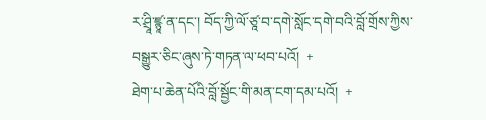ར་ཤྲཱི་ཛྙཱ་ན་དང་། བོད་ཀྱི་ལོ་ཙཱ་བ་དགེ་སློང་དགེ་བའི་བློ་གྲོས་ཀྱིས་བསྒྱུར་ཅིང་ཞུས་ཏེ་གཏན་ལ་ཕབ་པའོ།  +
ཐེག་པ་ཆེན་པོའི་བློ་སྦྱོང་གི་མན་ངག་དམ་པའོ།  +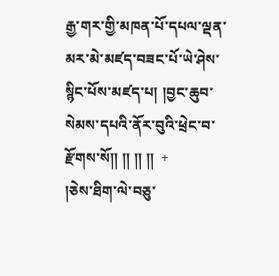རྒྱ་གར་གྱི་མཁན་པོ་དཔལ་ལྡན་མར་མེ་མཛད་བཟང་པོ་ཡེ་ཤེས་སྙིང་པོས་མཛད་པ། །བྱང་ཆུབ་སེམས་དཔའི་ནོར་བུའི་ཕྲེང་བ་རྫོགས་སོ༎ ༎ ༎ ༎  +
།ཅེས་ཐིག་ལེ་བཅུ་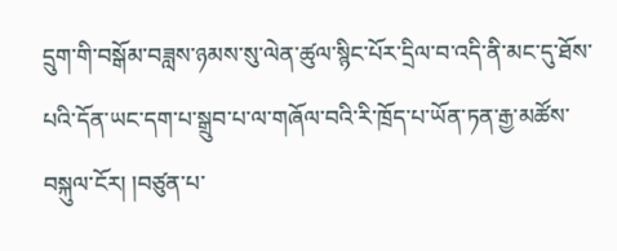དྲུག་གི་བསྒོམ་བཟླས་ཉམས་སུ་ལེན་ཚུལ་སྙིང་པོར་དྲིལ་བ་འདི་ནི་མང་དུ་ཐོས་པའི་དོན་ཡང་དག་པ་སྒྲུབ་པ་ལ་གཞོལ་བའི་རི་ཁྲོད་པ་ཡོན་ཏན་རྒྱ་མཚོས་བསྐུལ་ངོར། །བཙུན་པ་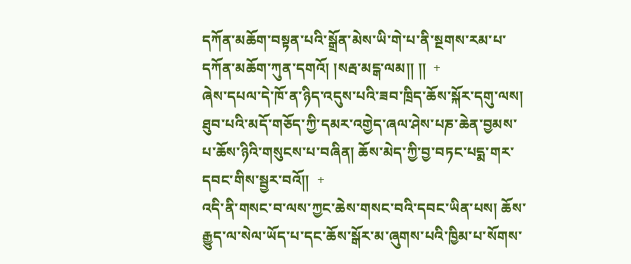དཀོན་མཆོག་བསྟན་པའི་སྒྲོན་མེས་ཡི་གེ་པ་ནི་སྔགས་རམ་པ་དཀོན་མཆོག་ཀུན་དགའོ། །སརྦ་མངྒ་ལམ༎ ༎  +
ཞེས་དཔལ་དེ་ཁོ་ན་ཉིད་འདུས་པའི་ཟབ་ཁྲིད་ཆོས་སྐོར་དགུ་ལས། ཐུབ་པའི་མདོ་གཅོད་ཀྱི་དམར་འགྱེད་ཞལ་ཤེས་པཎ་ཆེན་བྱམས་པ་ཆོས་ཉིའི་གསུངས་པ་བཞིན། ཆོས་མེད་ཀྱི་བྱ་བཏང་པདྨ་གར་དབང་གིས་སྦྱར་བའོ༎  +
འདི་ནི་གསང་བ་ལས་ཀྱང་ཆེས་གསང་བའི་དབང་ཡིན་པས། ཆོས་རྒྱུད་ལ་སེལ་ཡོད་པ་དང་ཆོས་སྒོར་མ་ཞུགས་པའི་ཁྱིམ་པ་སོགས་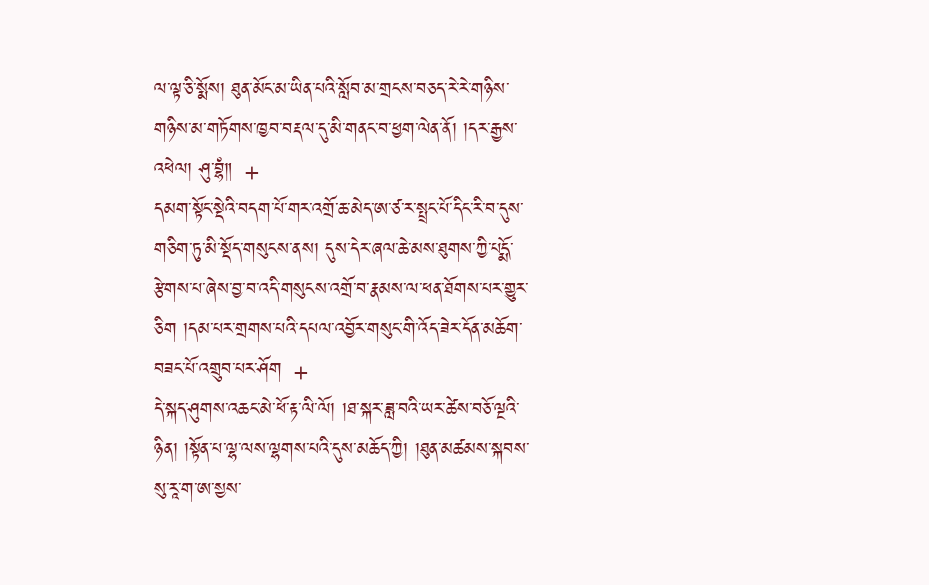ལ་ལྟ་ཅི་སྨོས། ཐུན་མོང་མ་ཡིན་པའི་སློབ་མ་གྲངས་བཅད་རེ་རེ་གཉིས་གཉིས་མ་གཏོགས་ཁྱབ་བརྡལ་དུ་མི་གནང་བ་ཕྱག་ལེན་ནོ། །དར་རྒྱས་འཕེལ། ཤུ་བྷཾ༎  +
དམག་སྟོང་སྡེའི་བདག་པོ་གར་འགྲོ་ཆ་མེད་ཨ་ཙ་ར་སྤྲང་པོ་དིང་རི་བ་དུས་གཅིག་ཏུ་མི་སྡོད་གསུངས་ནས། དུས་དེར་ཞལ་ཆེ་མས་ཐུགས་ཀྱི་པདྨོ་རྩེགས་པ་ཞེས་བྱ་བ་འདི་གསུངས་འགྲོ་བ་རྣམས་ལ་ཕན་ཐོགས་པར་གྱུར་ཅིག །དམ་པར་གྲགས་པའི་དཔལ་འབྱོར་གསུང་གི་འོད་ཟེར་དོན་མཆོག་བཟང་པོ་འགྲུབ་པར་ཤོག  +
དེ་སྐད་ཤུགས་འཆང་མེ་ཕོ་རྟ་ལི་ལོ། །ཐ་སྐར་ཟླ་བའི་ཡར་ཚེས་བཅོ་ལྔའི་ཉིན། །སྟོན་པ་ལྷ་ལས་ལྷགས་པའི་དུས་མཆོད་ཀྱི། །ཐུན་མཚམས་སྐབས་སུ་རཱ་ག་ཨ་སྱས་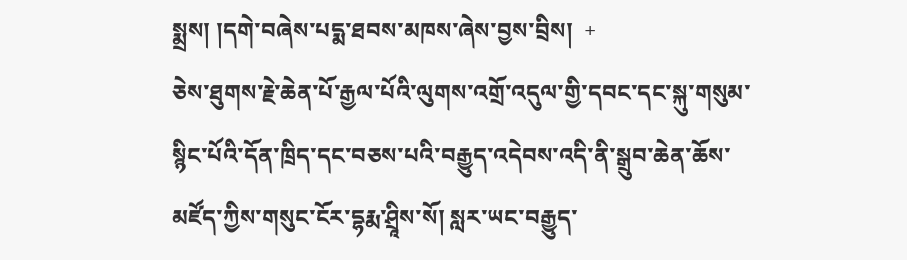སྨྲས། །དགེ་བཞེས་པདྨ་ཐབས་མཁས་ཞེས་བྱས་བྲིས།  +
ཅེས་ཐུགས་རྗེ་ཆེན་པོ་རྒྱལ་པོའི་ལུགས་འགྲོ་འདུལ་གྱི་དབང་དང་སྐུ་གསུམ་སྙིང་པོའི་དོན་ཁྲིད་དང་བཅས་པའི་བརྒྱུད་འདེབས་འདི་ནི་སྒྲུབ་ཆེན་ཆོས་མཛོད་ཀྱིས་གསུང་ངོར་དྷརྨ་ཤྲཱིས་སོ། སླར་ཡང་བརྒྱུད་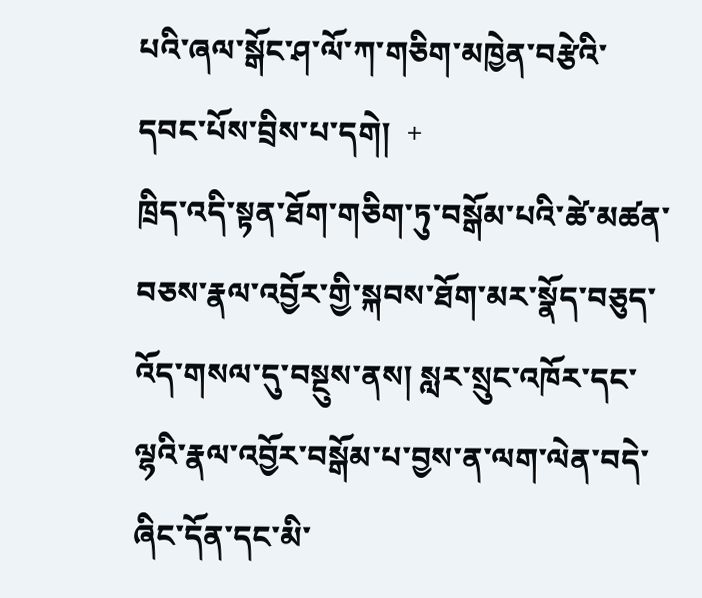པའི་ཞལ་སྒོང་ཤ་ལོ་ཀ་གཅིག་མཁྱེན་བརྩེའི་དབང་པོས་བྲིས་པ་དགེ།  +
ཁྲིད་འདི་སྟན་ཐོག་གཅིག་ཏུ་བསྒོམ་པའི་ཚེ་མཚན་བཅས་རྣལ་འབྱོར་གྱི་སྐབས་ཐོག་མར་སྣོད་བཅུད་འོད་གསལ་དུ་བསྔུས་ནས། སླར་སྲུང་འཁོར་དང་ལྷའི་རྣལ་འབྱོར་བསྒོམ་པ་བྱས་ན་ལག་ལེན་བདེ་ཞིང་དོན་དང་མི་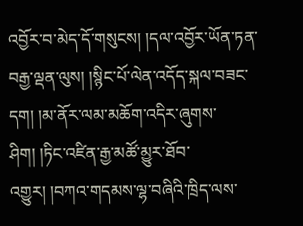འབྱོར་བ་མེད་དོ་གསུངས། །དལ་འབྱོར་ཡོན་ཏན་བརྒྱ་ལྡན་ལུས། །སྙིང་པོ་ལེན་འདོད་སྐལ་བཟང་དག། །མ་ནོར་ལམ་མཆོག་འདིར་ཞུགས་ཤིག། །ཏིང་འཛིན་རྒྱ་མཚོ་མྱུར་ཐོབ་འགྱུར། །བཀའ་གདམས་ལྷ་བཞིའི་ཁྲིད་ལས་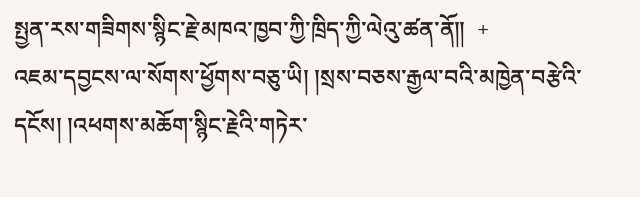སྤྱན་རས་གཟིགས་སྙིང་རྗེ་མཁའ་ཁྱབ་ཀྱི་ཁྲིད་ཀྱི་ལེའུ་ཚན་ནོ༎  +
འཇམ་དབྱངས་ལ་སོགས་ཕྱོགས་བཅུ་ཡི། །སྲས་བཅས་རྒྱལ་བའི་མཁྱེན་བརྩེའི་དངོས། །འཕགས་མཆོག་སྙིང་རྗེའི་གཏེར་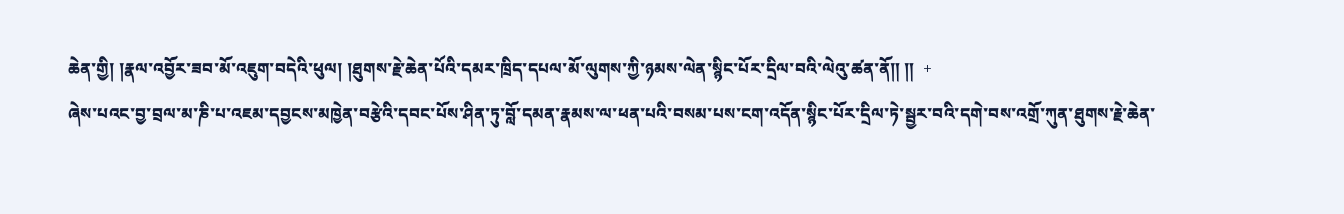ཆེན་གྱི། །རྣལ་འབྱོར་ཟབ་མོ་འཇུག་བདེའི་ཕུལ། །ཐུགས་རྗེ་ཆེན་པོའི་དམར་ཁྲིད་དཔལ་མོ་ལུགས་ཀྱི་ཉམས་ལེན་སྙིང་པོར་དྲིལ་བའི་ལེའུ་ཚན་ནོ༎ ༎  +
ཞེས་པའང་བྱ་བྲལ་མ་ཎི་པ་འཇམ་དབྱངས་མཁྱེན་བརྩེའི་དབང་པོས་ཤིན་ཏུ་བློ་དམན་རྣམས་ལ་ཕན་པའི་བསམ་པས་ངག་འདོན་སྙིང་པོར་དྲིལ་ཏེ་སྦྱར་བའི་དགེ་བས་འགྲོ་ཀུན་ཐུགས་རྗེ་ཆེན་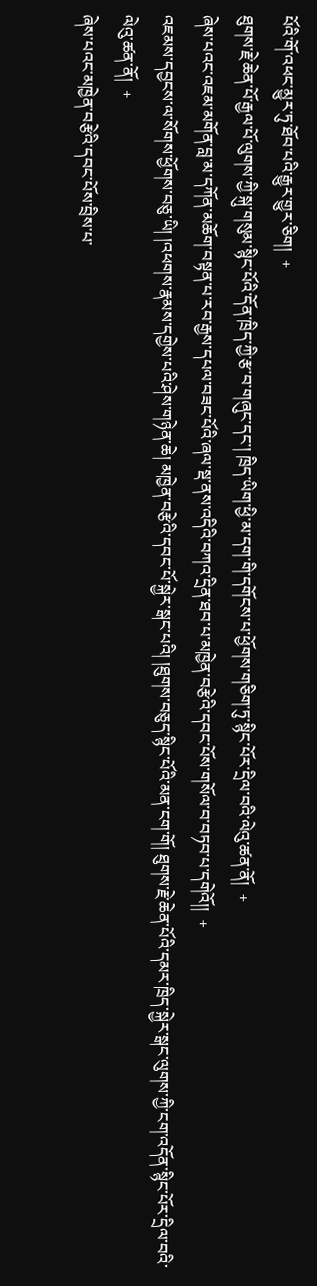པོའི་གོ་འཕང་མྱུར་ཏུ་ཐོབ་པའི་རྒྱུར་གྱུར་ཅིག།  +
ཐུགས་རྗེ་ཆེན་པོ་རྒྱལ་པོ་ལུགས་ཀྱི་སྐུ་གསུམ་སྙིང་པོའི་དོན་ཁྲིད་ཀྱི་རྩ་བ་གཞུང་དང་། ཁྲིད་ཡིག་ཕྱི་མ་དག་གི་དགོངས་པ་ཕྱོགས་གཅིག་ཏུ་སྙིང་པོར་དྲིལ་བའི་ལེའུ་ཚན་ནོ།  +
ཞེས་པའང་འཇམ་མགོན་བླ་མ་དཀོན་མཆོག་བསྟན་པ་རབ་རྒྱས་དཔལ་བཟང་པོའི་ཞལ་སྡ་ནས་འདིའི་བཀའ་དྲིན་ཐབ་པ་མཁྱེན་བརྩེའི་དབང་པོས་གསོལ་བ་བཏབ་པ་དགེའོ།།  +
འཇམས་དབྱངས་ལ་སོགས་ཕྱོགས་བཅུ་ཡི། །འཕགས་རྣམས་དགྱེས་པའི་ཤེས་གཉེན་ཆེ། མཁྱེན་བརྩེའི་དབང་པོ་སྐྱེར་སྒང་པའི། །ཐུགས་བཅུད་སྙིང་པོའི་མན་ངག་གོ། ཐུགས་རྗེ་ཆེན་པོའི་དམར་ཁྲིད་སྐྱེར་སྒང་ལུགས་ཀྱི་ངག་འདོན་སྙིང་པོར་དྲིལ་བའི་ལེའུ་ཚན་ནོ།  +
ཞེས་པའང་མཁྱེན་བརྩེའི་དབང་པོས་བྲིས་པ་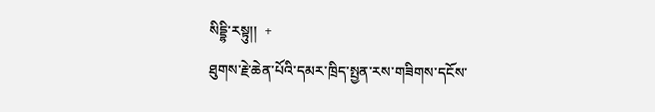སིདྡྷི་རསྟུ།།  +
ཐུགས་རྗེ་ཆེན་པོའི་དམར་ཁྲིད་སྤྱན་རས་གཟིགས་དངོས་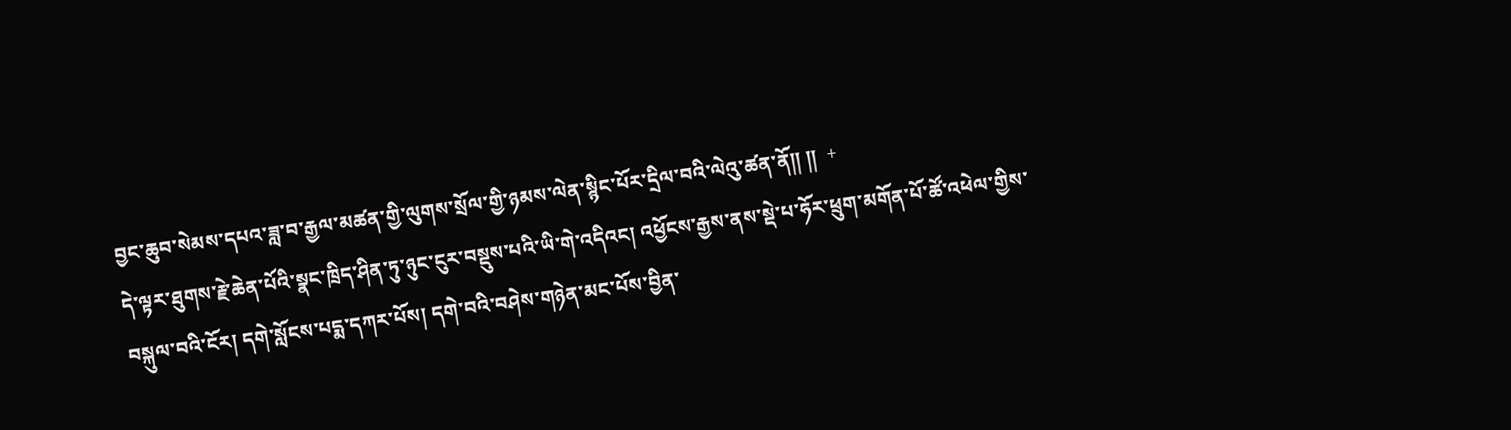བྱང་ཆུབ་སེམས་དཔའ་ཟླ་བ་རྒྱལ་མཚན་གྱི་ལུགས་སྲོལ་གྱི་ཉམས་ལེན་སྙིང་པོར་དྲིལ་བའི་ལེའུ་ཚན་ནོ༎ ༎  +
དེ་ལྟར་ཐུགས་རྗེ་ཆེན་པོའི་སྣང་ཁྲིད་ཤིན་ཏུ་ཉུང་ངུར་བསྡུས་པའི་ཡི་གེ་འདིའང། འཕྱོངས་རྒྱས་ནས་སྡེ་པ་ཧོར་ཕྲུག་མགོན་པོ་ཚོ་འཕེལ་གྱིས་བསྐུལ་བའི་ངོར། དགེ་སློངས་པདྨ་དཀར་པོས། དགེ་བའི་བཤེས་གཉེན་མང་པོས་བྱིན་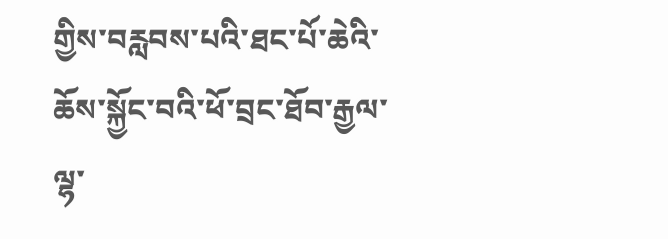གྱིས་བརླབས་པའི་ཐང་པོ་ཆེའི་ཆོས་སྐྱོང་བའི་ཕོ་བྲང་ཐོབ་རྒྱལ་ལྷ་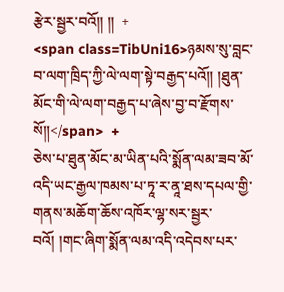རྩེར་སྦྱར་བའོ༎ ༎  +
<span class=TibUni16>ཉམས་སུ་བླང་བ་ལག་ཁྲིད་ཀྱི་ལེ་ལག་སྟེ་བརྒྱད་པའོ༎ །ཐུན་མོང་གི་ལེ་ལག་བརྒྱད་པ་ཞེས་བྱ་བ་རྫོགས་སོ༎</span>  +
ཅེས་པ་ཐུན་མོང་མ་ཡིན་པའི་སྨོན་ལམ་ཟབ་མོ་འདི་ཡང་རྒྱལ་ཁམས་པ་ཏཱ་ར་ནཱ་ཐས་དཔལ་གྱི་གནས་མཆོག་ཆོས་འཁོར་ལྷ་སར་སྦྱར་བའོ། །གང་ཞིག་སྨོན་ལམ་འདི་འདེབས་པར་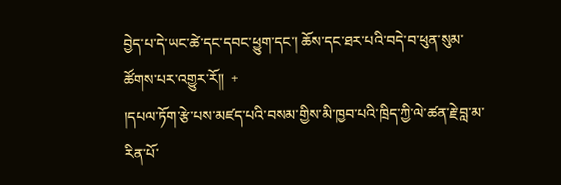བྱེད་པ་དེ་ཡང་ཚེ་དང་དབང་ཕྱུག་དང་། ཆོས་དང་ཐར་པའི་བདེ་བ་ཕུན་སུམ་ཚོགས་པར་འགྱུར་རོ༎  +
།དཔལ་ཏོག་རྩེ་པས་མཛད་པའི་བསམ་གྱིས་མི་ཁྱབ་པའི་ཁྲིད་ཀྱི་ལེ་ཚན་རྗེ་བླ་མ་རིན་པོ་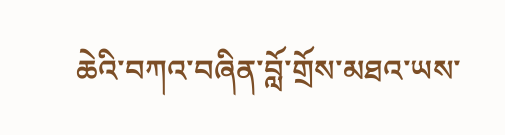ཆེའི་བཀའ་བཞིན་བློ་གྲོས་མཐའ་ཡས་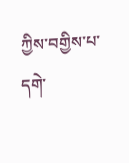ཀྱིས་བགྱིས་པ་དགེ་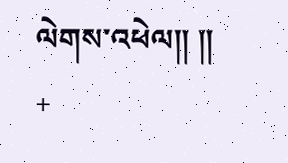ལེགས་འཕེལ༎ ༎  +